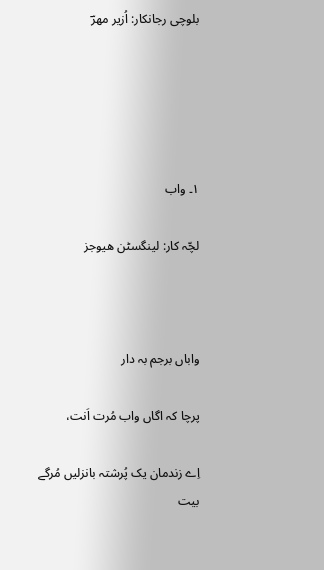بلوچی رجانکار: اُزیر مھرؔ





۱۔ واب

لچّہ کار: لینگسٹن ھیوجز



واباں برجم بہ دار

پرچا کہ اگاں واب مُرت اَنت،

اِے زندمان یک پُرشتہ بانزلیں مُرگے بیت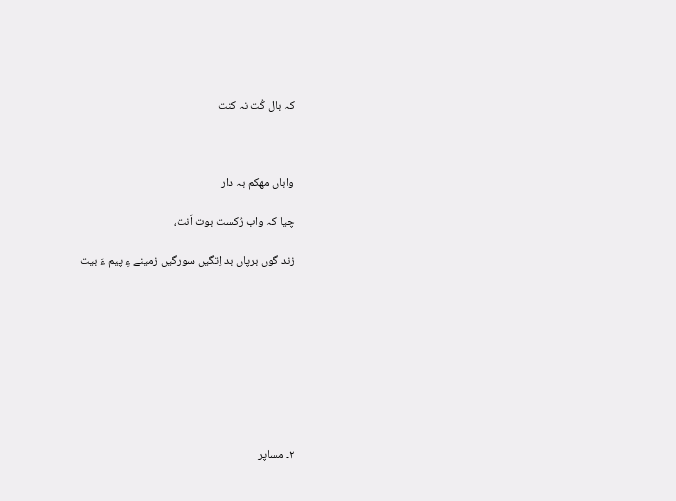کہ بال کُت نہ کنت



واباں مھکم بہ دار

چیا کہ واب رُکست بوت اَنت،

زند گوں برپاں بد اِتگیں سورگیں زمینے ءِ پیم ءَ بیت









۲۔ مساپر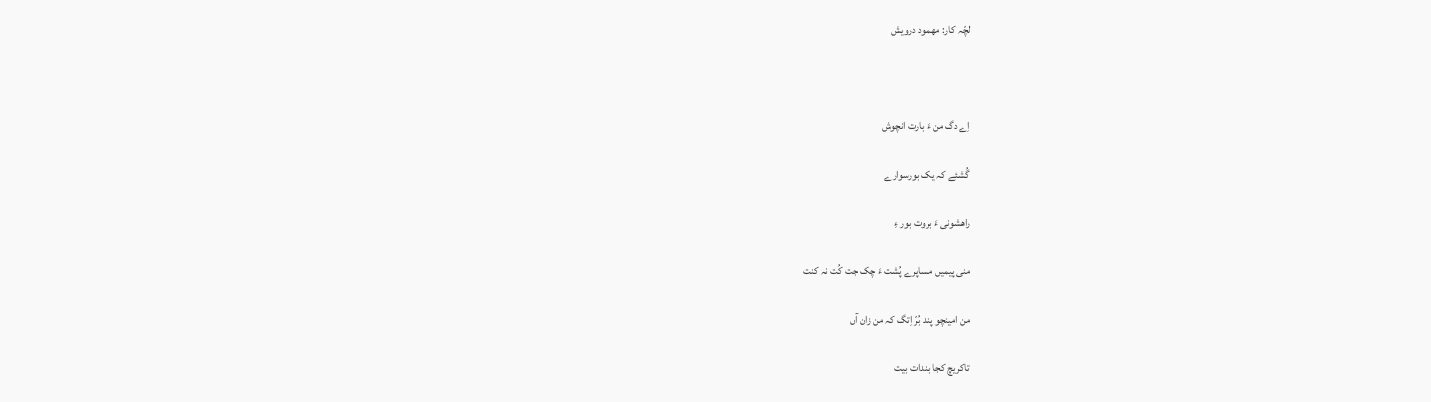لچّہ کار: مھمود درویش



اِے دگ من ءَ بارت انچوش

گُشئے کہ یک بورسوارے

راھشونی ءَ بروت بور ءِ

منی پیمیں مساپرے پُشت ءَ چک جت کُت نہ کنت

من امینچو پند بُرّ اِتگ کہ من زان آں

تاکریچ کجا بندات بیت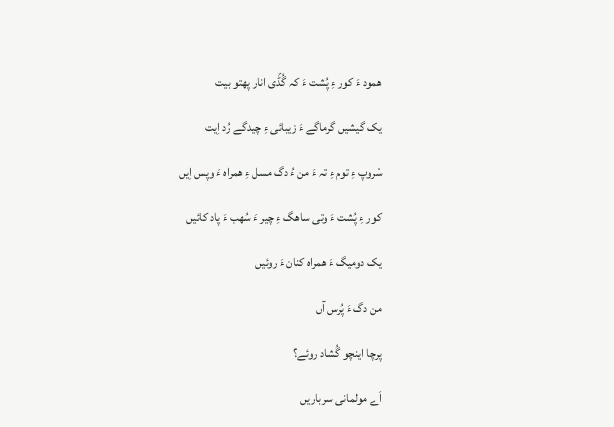ھمود ءَ کور ءِ پُشت ءَ کہ گُڈّی انار پھتو بیت

یک گیشیں گرماگے ءَ زیبائی ءِ چیدگے رُد اِیت

سْروپ ءِ توم ءِ تہ ءَ من ءُ دگ مسل ءِ ھمراہ ءَ وپس اِیں

کور ءِ پُشت ءَ وتی ساھگ ءِ چیر ءَ سُھب ءَ پاد کائیں

یک دومیگ ءَ ھمراہ کنان ءَ روئیں

من دگ ءَ پُرس آں

پرچا اینچو گُشاد روئے؟

اَے مولمانی سرباريں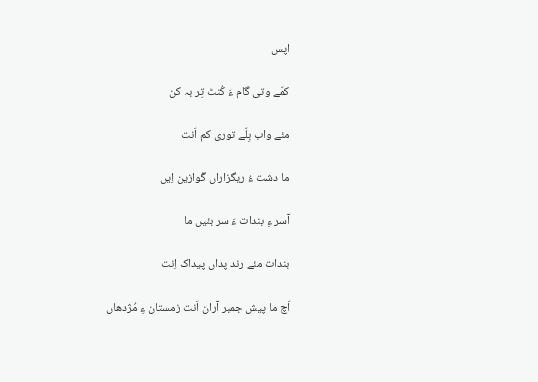اپس

کمّے وتی گام ءَ کُنٹ تِر بہ کن

مئے واب بِلّے توری کم اَنت

ما دشت ءُ ریگزاراں گْوازین اِیں

آسر ءِ بندات ءَ سر بئیں ما

بندات مئے رند پداں پیداک اِنت

اَچ ما پیش جمبر آران اَنت زمستان ءِ مُژدھاں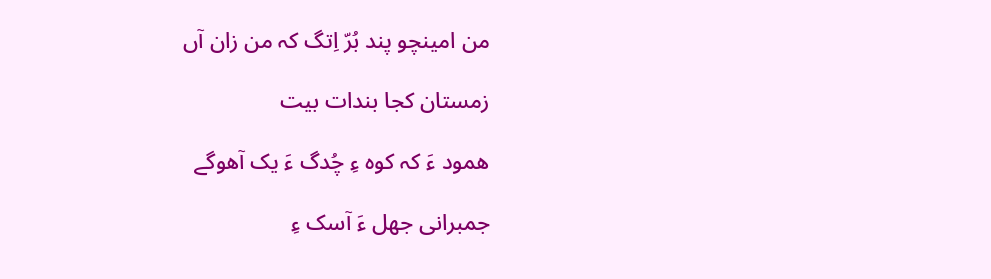من امینچو پند بُرّ اِتگ کہ من زان آں

زمستان کجا بندات بیت

ھمود ءَ کہ کوہ ءِ چُدگ ءَ یک آھوگے

جمبرانی جھل ءَ آسک ءِ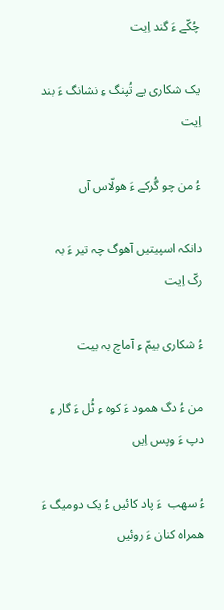چُکّے ءَ گند اِیت

یک شکاری یے تُپنگ ءِ نشانگ ءَ بند اِیت

ءُ من چو گُرکے ءَ ھولّاس آں

دانکہ اسپیتیں آھوگ چہ تیر ءَ بہ رکّ اِیت

ءُ شکاری بیمّ ءِ آماچ بہ بیت

من ءُ دگ ھمود ءَ کوہ ءِ ٹُل ءَ گار ءِ دپ ءَ وپس اِیں

ءُ سھب  ءَ پاد کائیں ءُ یک دومیگ ءَ ھمراہ کنان ءَ روئیں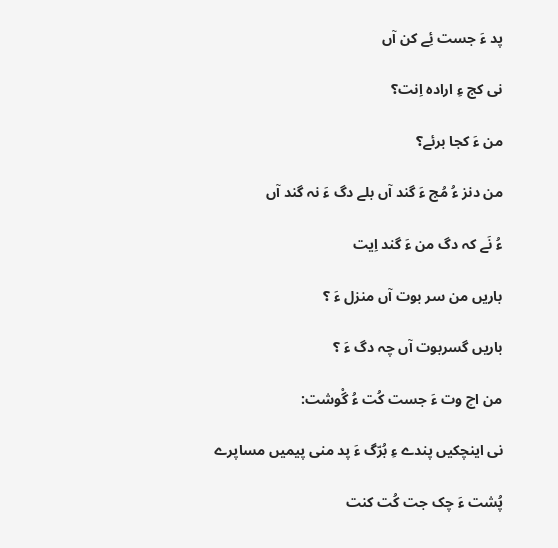پد ءَ جست ئِے کن آں

نی کج ءِ ارادہ اِنت؟

من ءَ کجا برئے؟

من دنز ءُ مُج ءَ گند آں بلے دگ ءَ نہ گند آں

ءُ نَے کہ دگ من ءَ گند اِیت

باریں من سر بوت آں منزل ءَ ؟

باریں گسربوت آں چہ دگ ءَ ؟

من اچ وت ءَ جست کُت ءُ گْوشت:

نی اینچکیں پندے ءِ بُرّگ ءَ پد منی پیمیں مساپرے

پُشت ءَ چک جت کُت کنت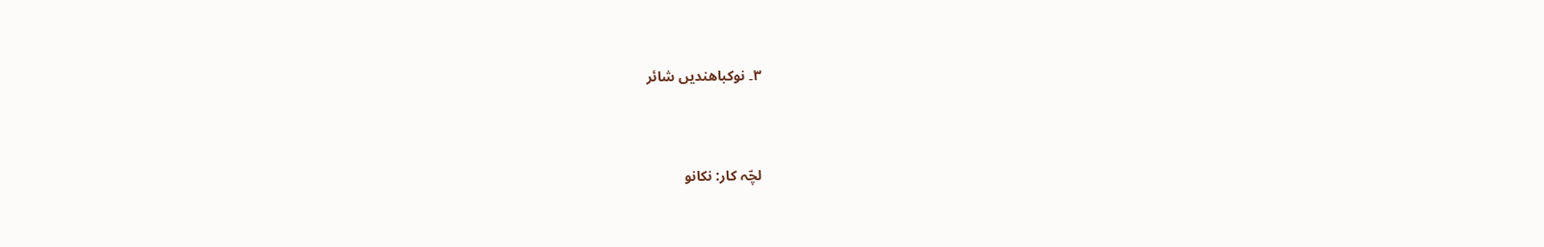۳۔ نوکباھندیں شائر



لچّہ کار: نکانو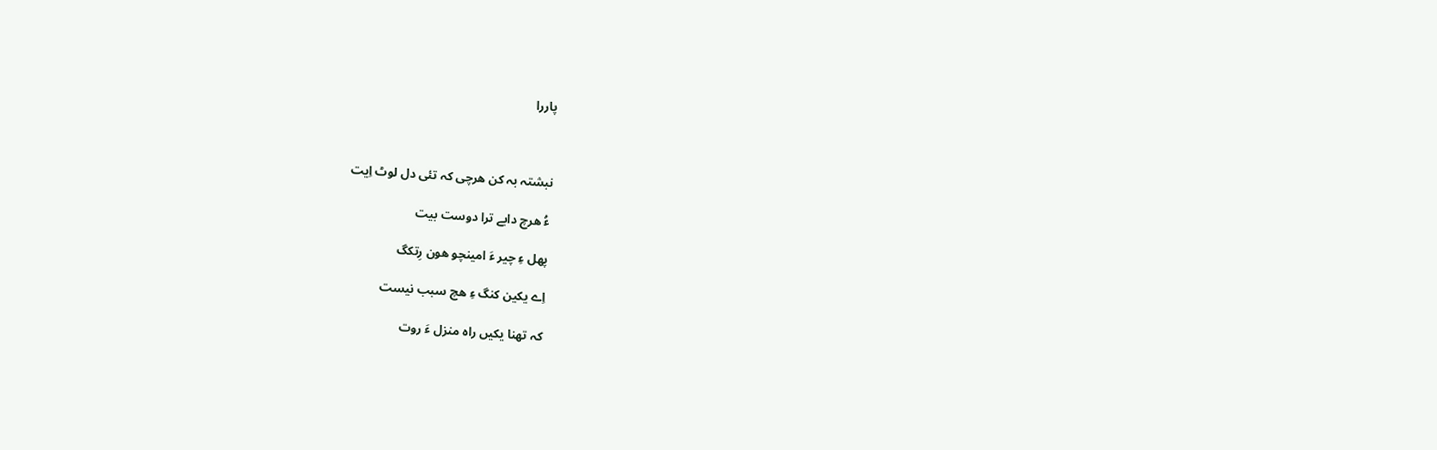پاررا



نبشتہ بہ کن ھرچی کہ تئی دل لوٹ اِیت

ءُ ھرچ دابے ترا دوست بیت

پھل ءِ چیر ءَ امینچو ھون رِتکگ

اِے یکین کنگ ءِ ھچ سبب نیست

کہ تھنا یکیں راہ منزل ءَ روت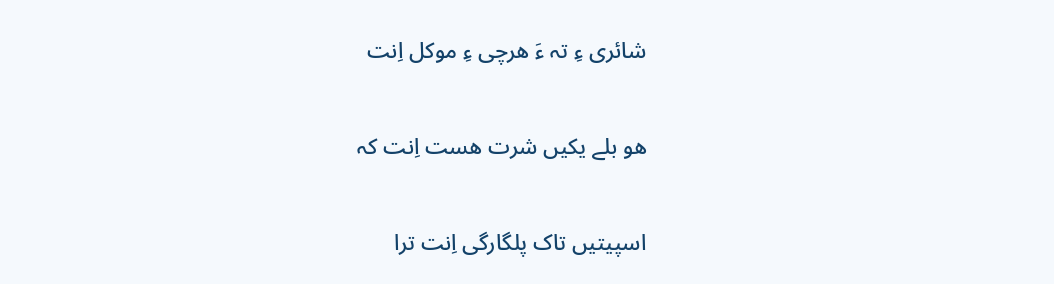شائری ءِ تہ ءَ ھرچی ءِ موکل اِنت

ھو بلے یکیں شرت ھست اِنت کہ

اسپیتیں تاک پلگارگی اِنت ترا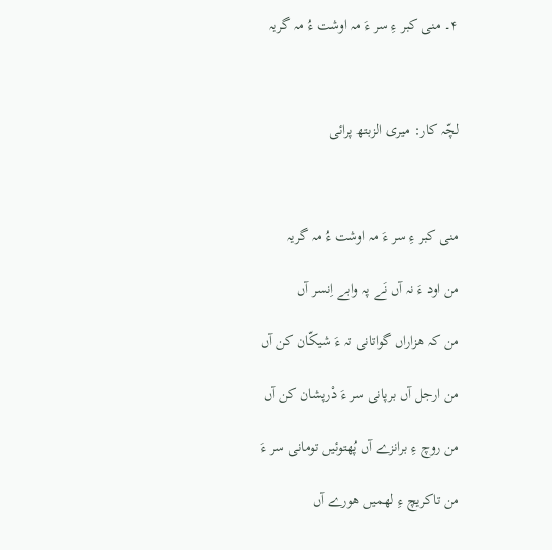۴۔ منی کبر ءِ سر ءَ مہ اوشت ءُ مہ گریہ



لچّہ کار: میری الزبتھ پرائی



منی کبر ءِ سر ءَ مہ اوشت ءُ مہ گریہ

من اود ءَ نہ آں نَے پہ وابے اِنسر آں

من کہ ھزاراں گواتانی تہ ءَ شیکّان کن آں

من ارجل آں برپانی سر ءَ دْرپشان کن آں

من روچ ءِ برانزے آں پُھتوئیں تومانی سر ءَ

من تاکریچ ءِ لھمیں ھورے آں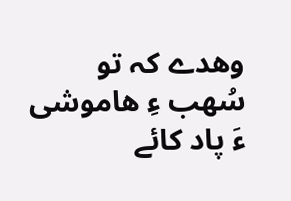وھدے کہ تو سُھب ءِ ھاموشی ءَ پاد کائے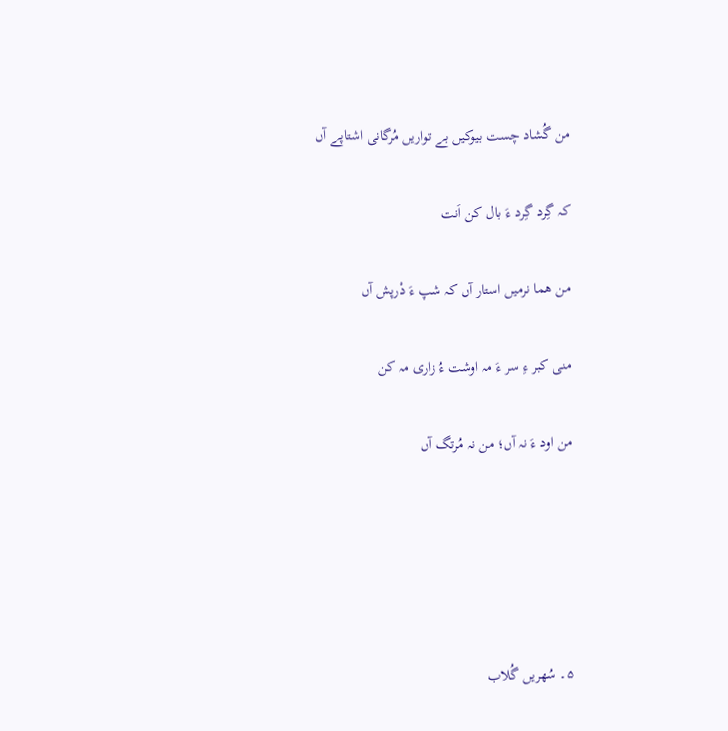من گُشاد چست بیوکیں بے تواریں مُرگانی اشتاپے آں

کہ گِرد گِرد ءَ بال کن اَنت

من ھما نرمیں استار آں کہ شپ ءَ دْرپش آں

منی کبر ءِ سر ءَ مہ اوشت ءُ زاری مہ کن

من اود ءَ نہ آں؛ من نہ مُرتگ آں





۵۔ سُھریں گُلاب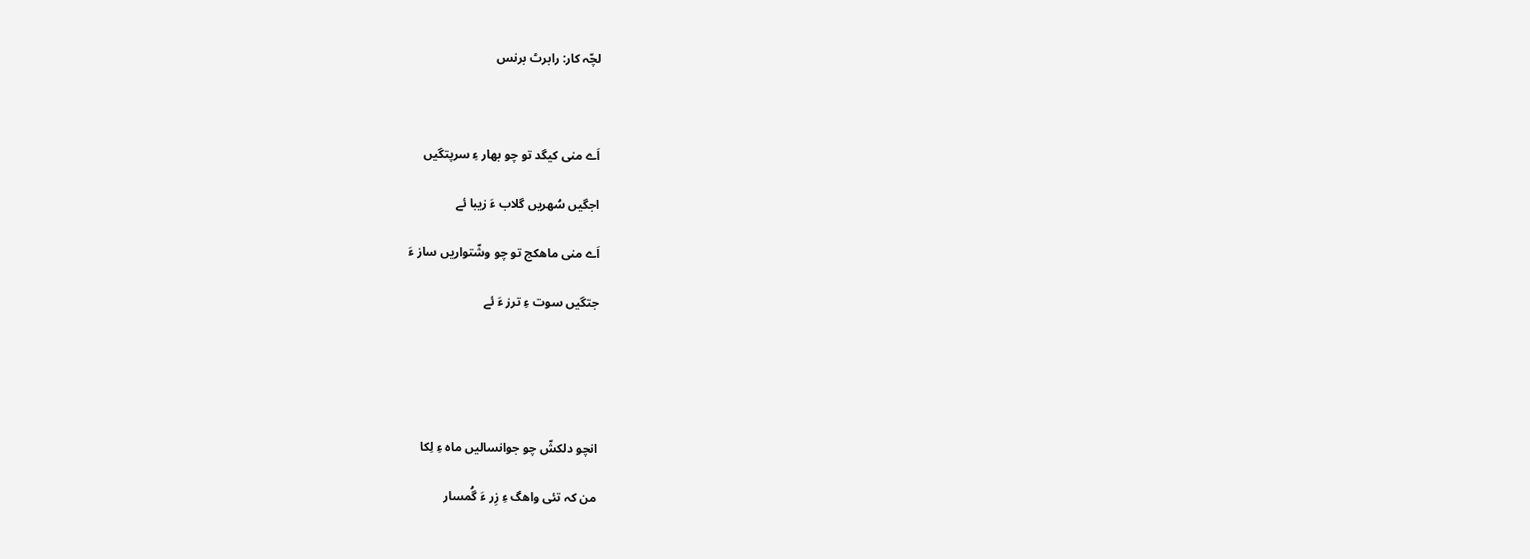لچّہ کار: رابرٹ برنس



اَے منی کیگد تو چو بھار ءِ سرپتگیں

اجگیں سُھریں گلاب ءَ زیبا ئے

اَے منی ماھکج تو چو وشّتواریں ساز ءَ

جتگیں سوت ءِ ترز ءَ ئے





انچو دلکشّ چو جوانسالیں ماہ ءِ لِکا

من کہ تئی واھگ ءِ زِر ءَ گُمسار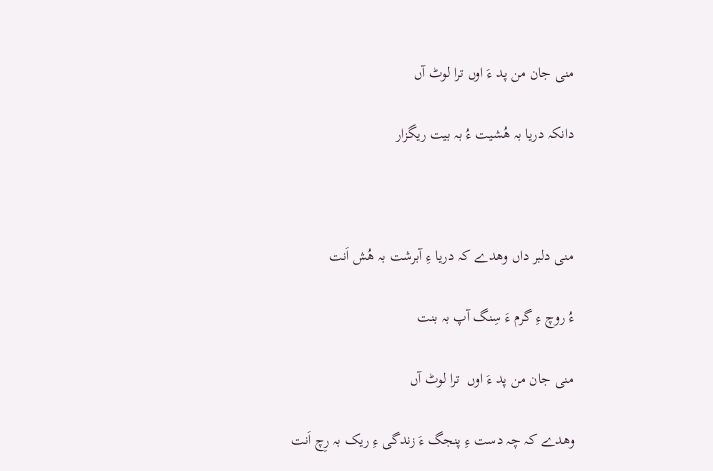منی جان من پد ءَ اوں ترا لوٹ آں

دانکہ دریا بہ ھُشیت ءُ بہ بیت ریگزار



منی دلبر داں وھدے کہ دریا ءِ آبرشت بہ ھُش اَنت

ءُ روچ ءِ گرم ءَ سِنگ آپ بہ بنت

منی جان من پد ءَ اوں  ترا لوٹ آں

وھدے کہ چہ دست ءِ پنجگ ءَ زندگی ءِ ریک بہ رِچ اَنت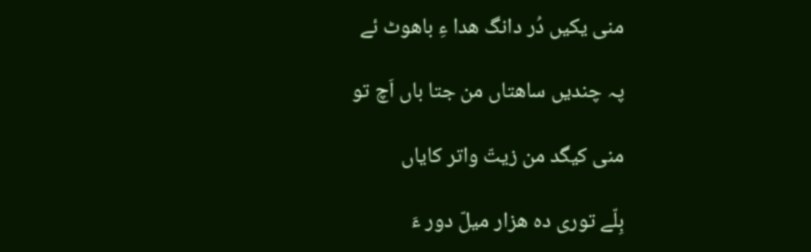منی یکیں دُر دانگ ھدا ءِ باھوٹ ئے

پہ چندیں ساھتاں من جتا باں اَچ تو

منی کیگد من زیتّ واتر کایاں

بِلّے توری دہ ھزار میلّ دور ءَ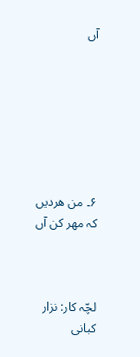آں







۶۔ من ھردیں کہ مھر کن آں



لچّہ کار: نزار کبانی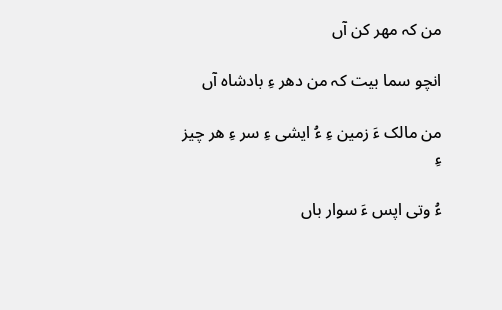من کہ مھر کن آں

انچو سما بیت کہ من دھر ءِ بادشاہ آں

من مالک ءَ زمین ءِ ءُ ایشی ءِ سر ءِ ھر چیز ءِ

ءُ وتی اپس ءَ سوار باں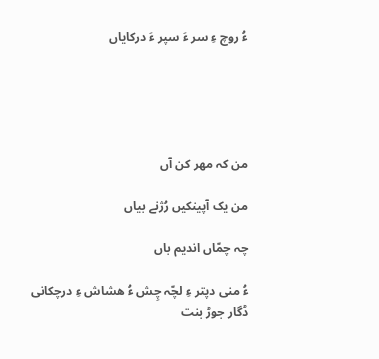ءُ روچ ءِ سر ءَ سپر ءَ درکایاں





من کہ مھر کن آں

من یک آپینکیں رُژنے بیاں

چہ چمّاں اندیم باں

ءُ منی دپتر ءِ لچّہ چِش ءُ ھشاش ءِ درچکانی ڈگار جوڑ بنت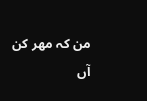من کہ مھر کن آں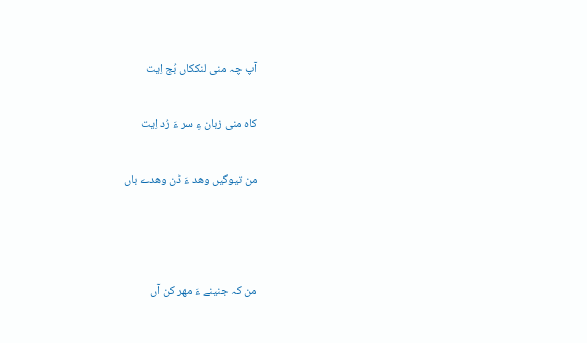آپ چہ منی لنککاں بُج اِیت

کاہ منی زبان ءِ سر ءَ رُد اِیت

من تیوگیں وھد ءَ ڈن وھدے باں



من کہ جنینے ءَ مھر کن آں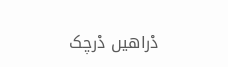دْراھیں دْرچک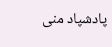پادشپاد منی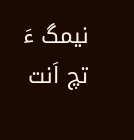نیمگ ءَ تچ اَنت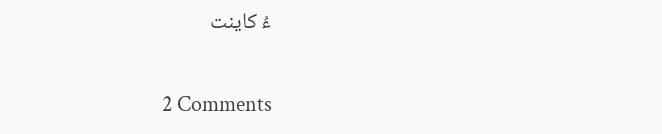ءُ کاینت

2 Comments